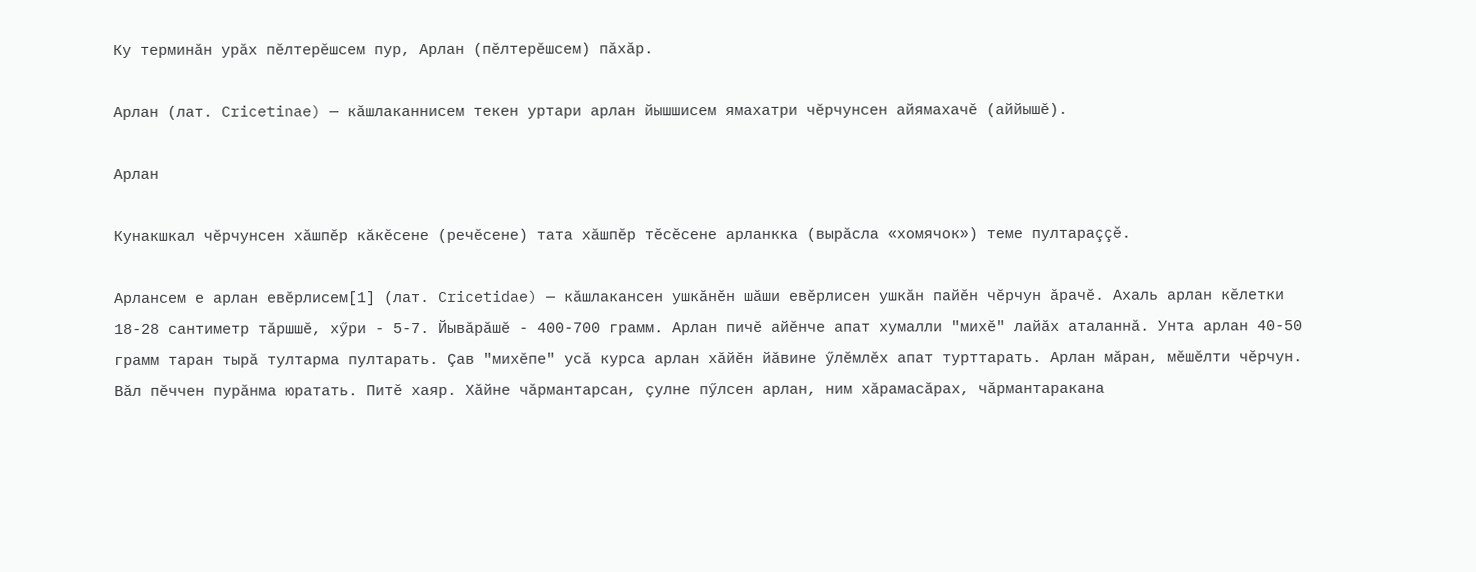Ку терминăн урăх пĕлтерĕшсем пур, Арлан (пĕлтерĕшсем) пăхăр.

Арлан (лат. Cricetinae) — кăшлаканнисем текен уртари арлан йышшисем ямахатри чĕрчунсен айямахачĕ (аййышĕ).

Арлан

Кунакшкал чĕрчунсен хăшпĕр кăкĕсене (речĕсене) тата хăшпĕр тĕсĕсене арланкка (вырăсла «хомячок») теме пултараççĕ.

Арлансем е арлан евĕрлисем[1] (лат. Cricetidae) — кăшлакансен ушкăнĕн шăши евĕрлисен ушкăн пайĕн чĕрчун ăрачĕ. Ахаль арлан кĕлетки 18-28 сантиметр тăршшĕ, хӳри - 5-7. Йывăрăшĕ - 400-700 грамм. Арлан пичĕ айĕнче апат хумалли "михĕ" лайăх аталаннă. Унта арлан 40-50 грамм таран тырă тултарма пултарать. Çав "михĕпе" усă курса арлан хăйĕн йăвине ӳлĕмлĕх апат турттарать. Арлан мăран, мĕшĕлти чĕрчун. Вăл пĕччен пурăнма юратать. Питĕ хаяр. Хăйне чăрмантарсан, çулне пӳлсен арлан, ним хăрамасăрах, чăрмантаракана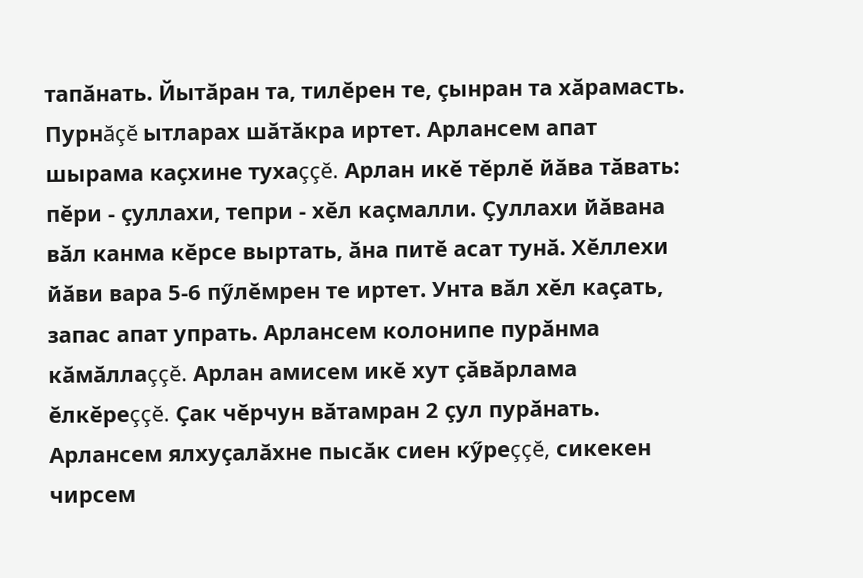тапăнать. Йытăран та, тилĕрен те, çынран та хăрамасть. Пурнăçĕ ытларах шăтăкра иртет. Арлансем апат шырама каçхине тухаççĕ. Арлан икĕ тĕрлĕ йăва тăвать: пĕри - çуллахи, тепри - хĕл каçмалли. Çуллахи йăвана вăл канма кĕрсе выртать, ăна питĕ асат тунă. Хĕллехи йăви вара 5-6 пӳлĕмрен те иртет. Унта вăл хĕл каçать, запас апат упрать. Арлансем колонипе пурăнма кăмăллаççĕ. Арлан амисем икĕ хут çăвăрлама ĕлкĕреççĕ. Çак чĕрчун вăтамран 2 çул пурăнать. Арлансем ялхуçалăхне пысăк сиен кӳреççĕ, сикекен чирсем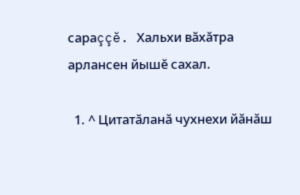сараççĕ. Хальхи вăхăтра арлансен йышĕ сахал.

  1. ^ Цитатăланă чухнехи йăнăш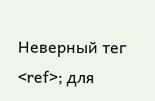Неверный тег <ref>; для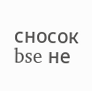сносок bse не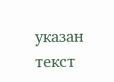указан текст